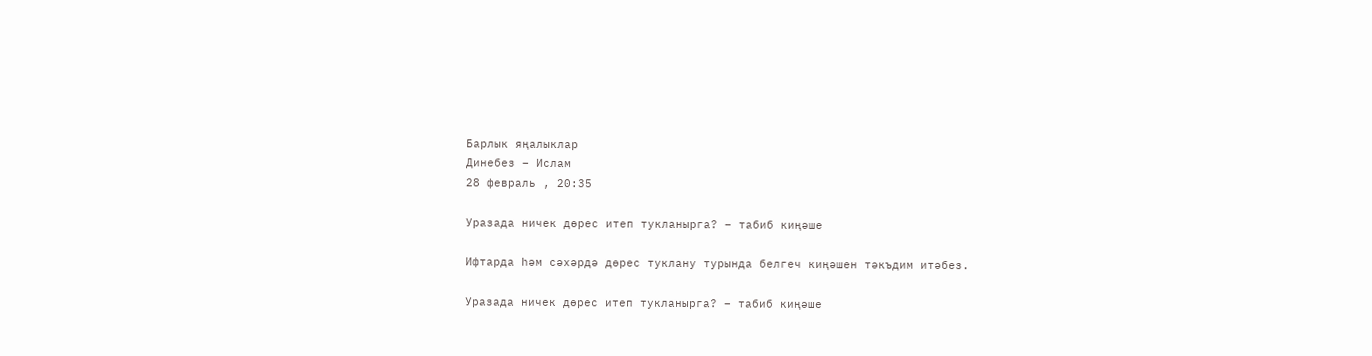Барлык яңалыклар
Динебез – Ислам
28 февраль , 20:35

Уразада ничек дөрес итеп тукланырга? – табиб киңәше

Ифтарда һәм сәхәрдә дөрес туклану турында белгеч киңәшен тәкъдим итәбез.

Уразада ничек дөрес итеп тукланырга? – табиб киңәше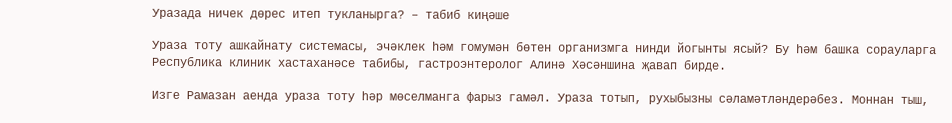Уразада ничек дөрес итеп тукланырга? – табиб киңәше

Ураза тоту ашкайнату системасы, эчәклек һәм гомумән бөтен организмга нинди йогынты ясый? Бу һәм башка сорауларга Республика клиник хастаханәсе табибы, гастроэнтеролог Алинә Хәсәншина җавап бирде.

Изге Рамазан аенда ураза тоту һәр мөселманга фарыз гамәл. Ураза тотып, рухыбызны сәламәтләндерәбез. Моннан тыш,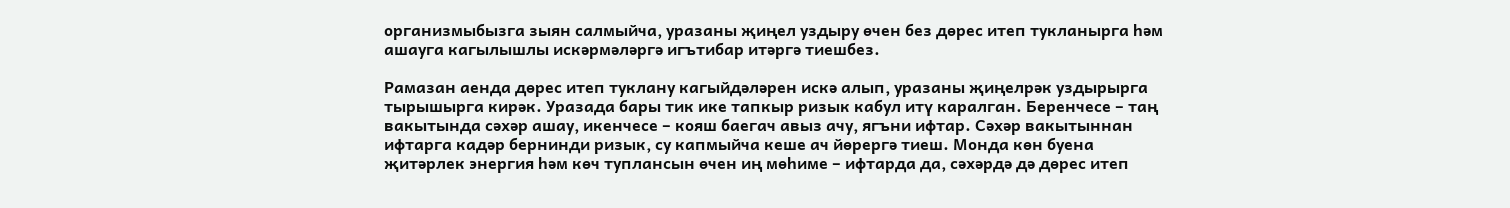организмыбызга зыян салмыйча, уразаны җиңел уздыру өчен без дөрес итеп тукланырга һәм ашауга кагылышлы искәрмәләргә игътибар итәргә тиешбез.

Рамазан аенда дөрес итеп туклану кагыйдәләрен искә алып, уразаны җиңелрәк уздырырга тырышырга кирәк. Уразада бары тик ике тапкыр ризык кабул итү каралган. Беренчесе – таң вакытында сәхәр ашау, икенчесе – кояш баегач авыз ачу, ягъни ифтар. Сәхәр вакытыннан ифтарга кадәр бернинди ризык, су капмыйча кеше ач йөрергә тиеш. Монда көн буена җитәрлек энергия һәм көч туплансын өчен иң мөһиме – ифтарда да, сәхәрдә дә дөрес итеп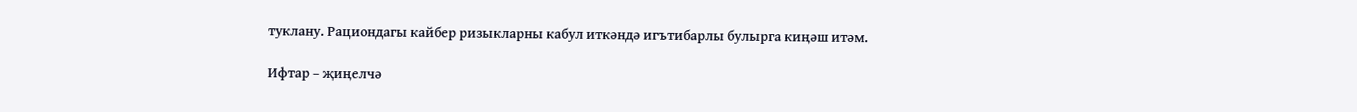туклану. Рациондагы кайбер ризыкларны кабул иткәндә игътибарлы булырга киңәш итәм.

Ифтар – җиңелчә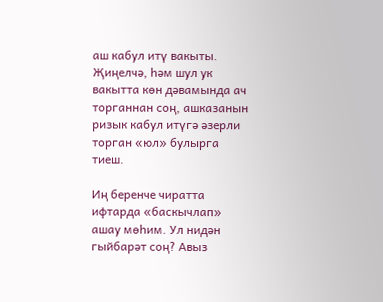аш кабул итү вакыты. Җиңелчә, һәм шул ук вакытта көн дәвамында ач торганнан соң, ашказанын ризык кабул итүгә әзерли торган «юл» булырга тиеш.

Иң беренче чиратта ифтарда «баскычлап» ашау мөһим. Ул нидән гыйбарәт соң? Авыз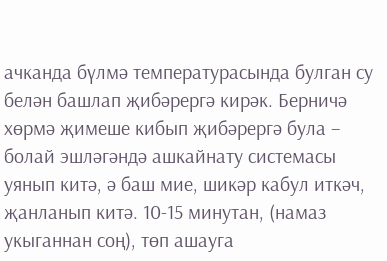ачканда бүлмә температурасында булган су белән башлап җибәрергә кирәк. Берничә хөрмә җимеше кибып җибәрергә була – болай эшләгәндә ашкайнату системасы уянып китә, ә баш мие, шикәр кабул иткәч, җанланып китә. 10-15 минутан, (намаз укыганнан соң), төп ашауга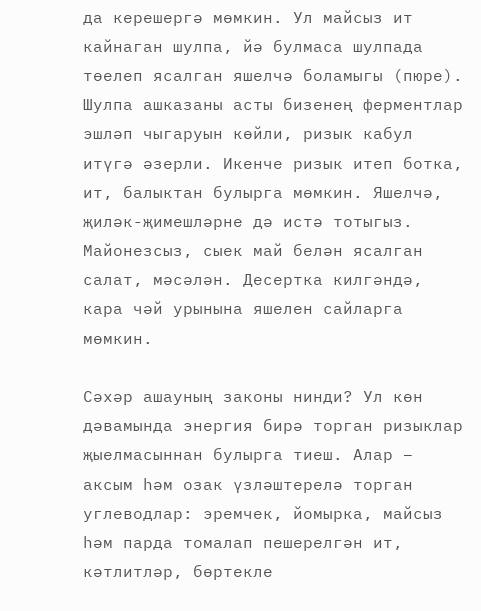да керешергә мөмкин. Ул майсыз ит кайнаган шулпа, йә булмаса шулпада төелеп ясалган яшелчә боламыгы (пюре). Шулпа ашказаны асты бизенең ферментлар эшләп чыгаруын көйли, ризык кабул итүгә әзерли. Икенче ризык итеп ботка, ит, балыктан булырга мөмкин. Яшелчә, җиләк-җимешләрне дә истә тотыгыз. Майонезсыз, сыек май белән ясалган салат, мәсәлән. Десертка килгәндә, кара чәй урынына яшелен сайларга мөмкин.

Сәхәр ашауның законы нинди? Ул көн дәвамында энергия бирә торган ризыклар җыелмасыннан булырга тиеш. Алар – аксым һәм озак үзләштерелә торган углеводлар: эремчек, йомырка, майсыз һәм парда томалап пешерелгән ит, кәтлитләр, бөртекле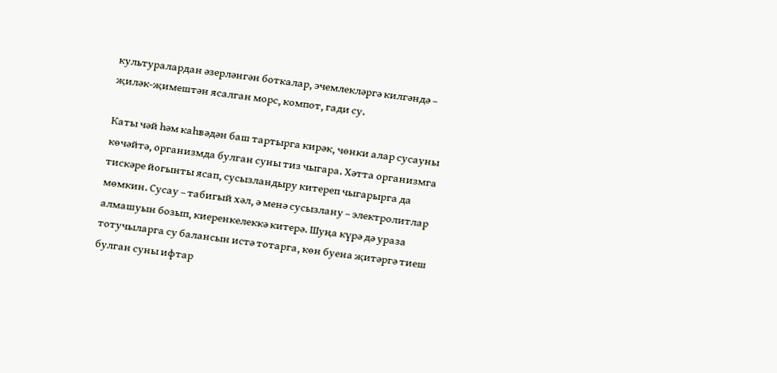культуралардан әзерләнгән боткалар, эчемлекләргә килгәндә – җиләк-җимештән ясалган морс, компот, гади су.

Каты чәй һәм каһвәдән баш тартырга кирәк, чөнки алар сусауны көчәйтә, организмда булган суны тиз чыгара. Хәтта организмга тискәре йогынты ясап, сусызландыру китереп чыгарырга да мөмкин. Сусау – табигый хәл, ә менә сусызлану – электролитлар алмашуын бозып, киеренкелеккә китерә. Шуңа күрә дә ураза тотучыларга су балансын истә тотарга, көн буена җитәргә тиеш булган суны ифтар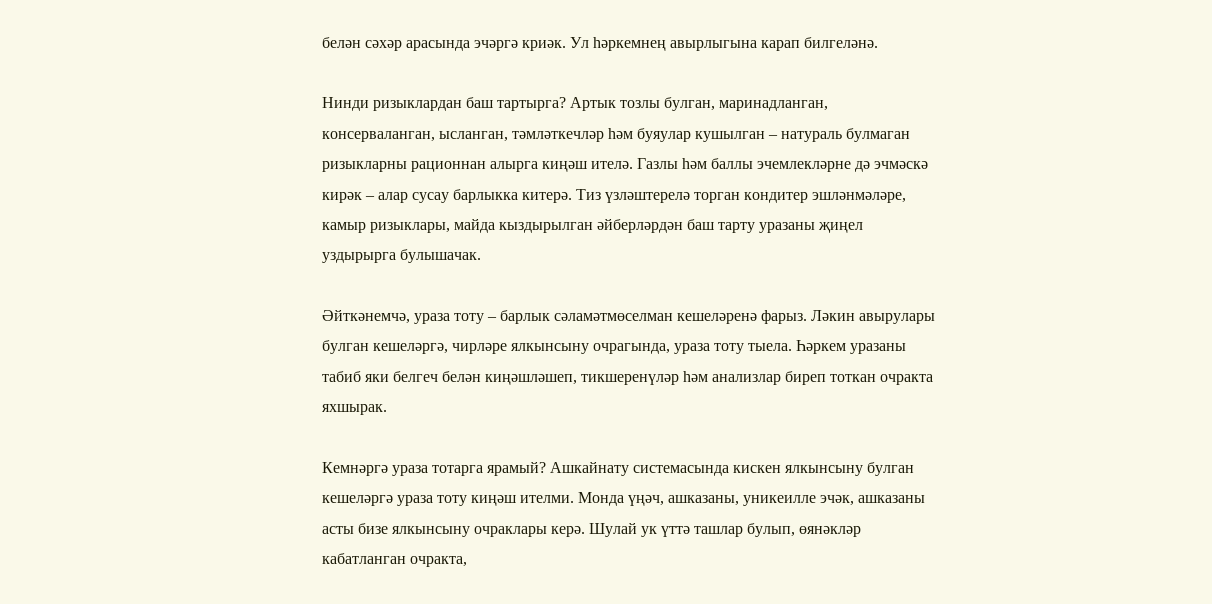белән сәхәр арасында эчәргә криәк. Ул һәркемнең авырлыгына карап билгеләнә.

Нинди ризыклардан баш тартырга? Артык тозлы булган, маринадланган, консерваланган, ысланган, тәмләткечләр һәм буяулар кушылган – натураль булмаган ризыкларны рационнан алырга киңәш ителә. Газлы һәм баллы эчемлекләрне дә эчмәскә кирәк – алар сусау барлыкка китерә. Тиз үзләштерелә торган кондитер эшләнмәләре, камыр ризыклары, майда кыздырылган әйберләрдән баш тарту уразаны җиңел уздырырга булышачак.

Әйткәнемчә, ураза тоту – барлык сәламәтмөселман кешеләренә фарыз. Ләкин авырулары булган кешеләргә, чирләре ялкынсыну очрагында, ураза тоту тыела. Һәркем уразаны табиб яки белгеч белән киңәшләшеп, тикшеренүләр һәм анализлар биреп тоткан очракта яхшырак.

Кемнәргә ураза тотарга ярамый? Ашкайнату системасында кискен ялкынсыну булган кешеләргә ураза тоту киңәш ителми. Монда үңәч, ашказаны, уникеилле эчәк, ашказаны асты бизе ялкынсыну очраклары керә. Шулай ук үттә ташлар булып, өянәкләр кабатланган очракта,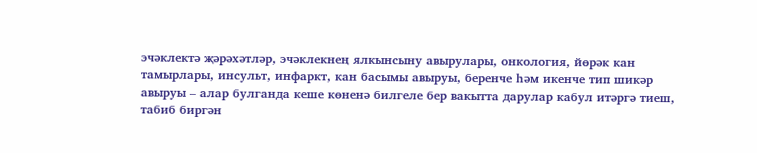эчәклектә җәрәхәтләр, эчәклекнең ялкынсыну авырулары, онкология, йөрәк кан тамырлары, инсульт, инфаркт, кан басымы авыруы, беренче һәм икенче тип шикәр авыруы – алар булганда кеше көненә билгеле бер вакытта дарулар кабул итәргә тиеш, табиб биргән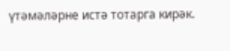үтәмәләрне истә тотарга кирәк.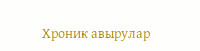Хроник авырулар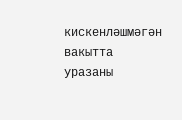кискенләшмәгән вакытта уразаны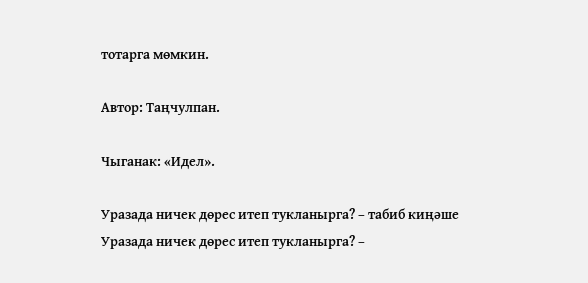тотарга мөмкин.

Автор: Таңчулпан.

Чыганак: «Идел».

Уразада ничек дөрес итеп тукланырга? – табиб киңәше
Уразада ничек дөрес итеп тукланырга? –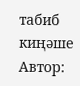табиб киңәше
Автор: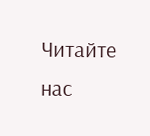Читайте нас